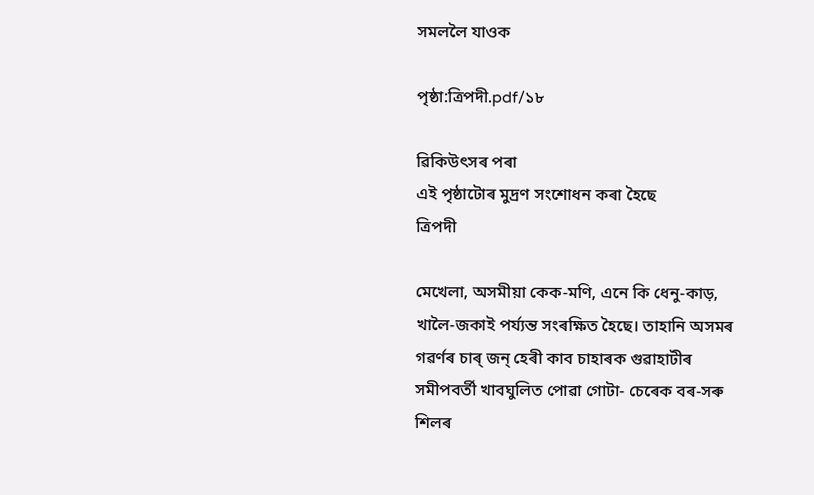সমললৈ যাওক

পৃষ্ঠা:ত্ৰিপদী.pdf/১৮

ৱিকিউৎসৰ পৰা
এই পৃষ্ঠাটোৰ মুদ্ৰণ সংশোধন কৰা হৈছে
ত্রিপদী

মেখেলা, অসমীয়া কেক-মণি, এনে কি ধেনু-কাড়, খালৈ-জকাই পৰ্য্যন্ত সংৰক্ষিত হৈছে। তাহানি অসমৰ গৱৰ্ণৰ চাৰ্‌ জন্ হেৰী কাব চাহাৰক গুৱাহাটীৰ সমীপবর্তী খাবঘুলিত পোৱা গোটা- চেৰেক বৰ-সৰু শিলৰ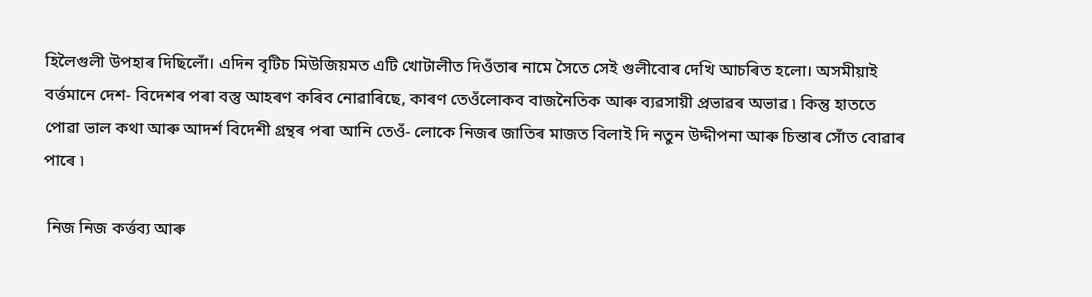হিলৈগুলী উপহাৰ দিছিলোঁ। এদিন বৃটিচ মিউজিয়মত এটি খোটালীত দিওঁতাৰ নামে সৈতে সেই গুলীবোৰ দেখি আচৰিত হলো। অসমীয়াই বৰ্ত্তমানে দেশ- বিদেশৰ পৰা বস্তু আহৰণ কৰিব নোৱাৰিছে, কাৰণ তেওঁলোকব বাজনৈতিক আৰু ব্যৱসায়ী প্রভাৱৰ অভাৱ ৷ কিন্তু হাততে পোৱা ভাল কথা আৰু আদৰ্শ বিদেশী গ্ৰন্থৰ পৰা আনি তেওঁ- লোকে নিজৰ জাতিৰ মাজত বিলাই দি নতুন উদ্দীপনা আৰু চিন্তাৰ সোঁত বোৱাৰ পাৰে ৷

 নিজ নিজ কৰ্ত্তব্য আৰু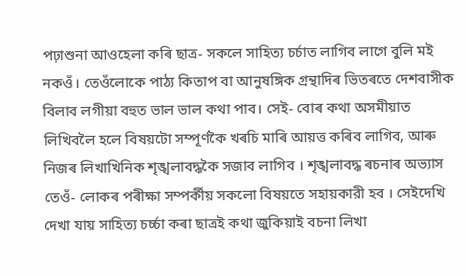পঢ়াশুনা আওহেলা কৰি ছাত্ৰ- সকলে সাহিত্য চৰ্চাত লাগিব লাগে বুলি মই নকওঁ। তেওঁলোকে পাঠ্য কিতাপ বা আনুষঙ্গিক গ্রন্থাদিৰ ভিতৰতে দেশবাসীক বিলাব লগীয়া বহুত ভাল ভাল কথা পাব। সেই- বোৰ কথা অসমীয়াত লিখিবলৈ হলে বিষয়টো সম্পূর্ণকৈ খৰচি মাৰি আয়ত্ত কৰিব লাগিব, আৰু নিজৰ লিখাখিনিক শৃঙ্খলাবদ্ধকৈ সজাব লাগিব । শৃঙ্খলাবদ্ধ ৰচনাৰ অভ্যাস তেওঁ- লোকৰ পৰীক্ষা সম্পর্কীয় সকলো বিষয়তে সহায়কারী হব । সেইদেখি দেখা যায় সাহিত্য চর্চ্চা কৰা ছাত্রই কথা জুকিয়াই বচনা লিখা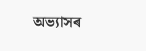অভ্যাসৰ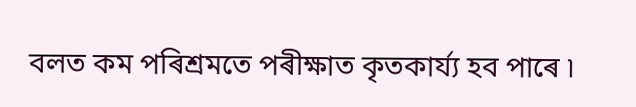বলত কম পৰিশ্ৰমতে পৰীক্ষাত কৃতকাৰ্য্য হব পাৰে ৷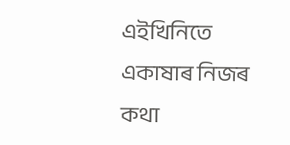এইখিনিতে একাষাৰ নিজৰ কথা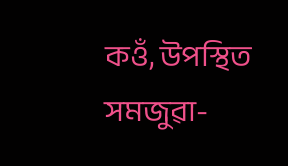কওঁ, উপস্থিত সমজুৱা-